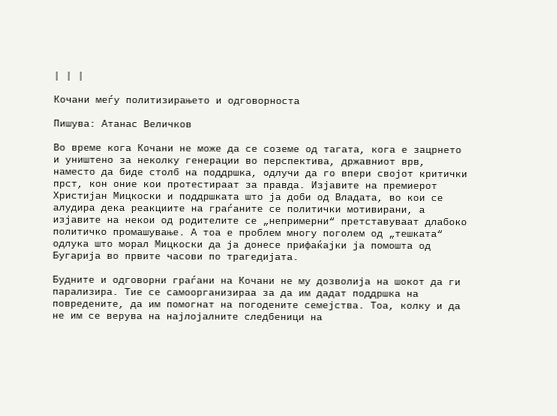| | |

Кочани меѓу политизирањето и одговорноста

Пишува: Атанас Величков

Во време кога Кочани не може да се соземе од тагата, кога е зацрнето и уништено за неколку генерации во перспектива, државниот врв, наместо да биде столб на поддршка, одлучи да го впери својот критички прст, кон оние кои протестираат за правда. Изјавите на премиерот Христијан Мицкоски и поддршката што ја доби од Владата, во кои се алудира дека реакциите на граѓаните се политички мотивирани, а изјавите на некои од родителите се „непримерни“ претставуваат длабоко политичко промашување. А тоа е проблем многу поголем од „тешката“ одлука што морал Мицкоски да ја донесе прифаќајки ја помошта од Бугарија во првите часови по трагедијата.

Будните и одговорни граѓани на Кочани не му дозволија на шокот да ги парализира. Тие се самоорганизираа за да им дадат поддршка на повредените, да им помогнат на погодените семејства. Тоа, колку и да не им се верува на најлојалните следбеници на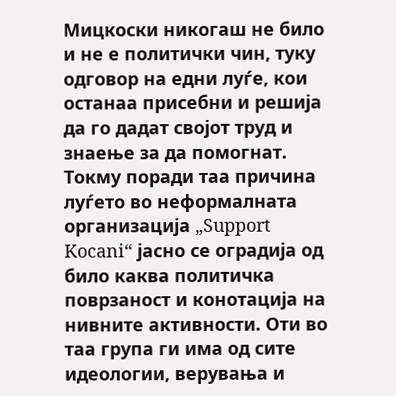Мицкоски никогаш не било и не е политички чин, туку одговор на едни луѓе, кои останаа присебни и решија да го дадат својот труд и знаење за да помогнат. Токму поради таа причина луѓето во неформалната организација „Support Kocani“ јасно се оградија од било каква политичка поврзаност и конотација на нивните активности. Оти во таа група ги има од сите идеологии, верувања и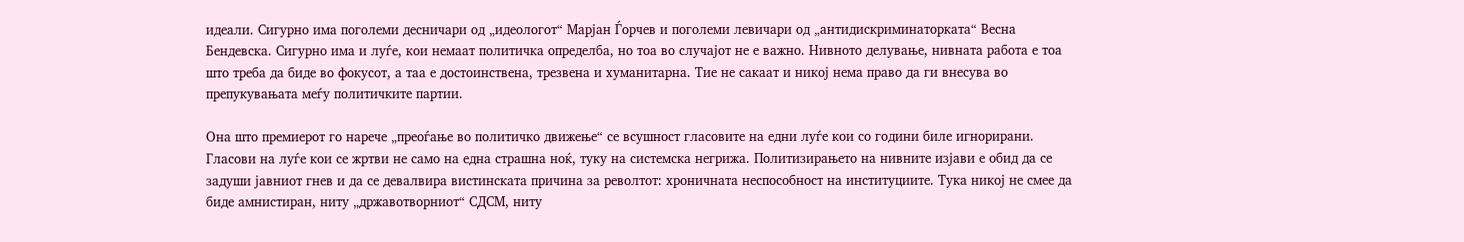идеали. Сигурно има поголеми десничари од „идеологот“ Марјан Ѓорчев и поголеми левичари од „антидискриминаторката“ Весна Бендевска. Сигурно има и луѓе, кои немаат политичка определба, но тоа во случајот не е важно. Нивното делување, нивната работа е тоа што треба да биде во фокусот, а таа е достоинствена, трезвена и хуманитарна. Тие не сакаат и никој нема право да ги внесува во препукувањата меѓу политичките партии.

Она што премиерот го нарече „преоѓање во политичко движење“ се всушност гласовите на едни луѓе кои со години биле игнорирани. Гласови на луѓе кои се жртви не само на една страшна ноќ, туку на системска негрижа. Политизирањето на нивните изјави е обид да се задуши јавниот гнев и да се девалвира вистинската причина за револтот: хроничната неспособност на институциите. Тука никој не смее да биде амнистиран, ниту „државотворниот“ СДСМ, ниту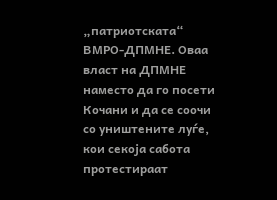„патриотската“ ВМРО-ДПМНЕ. Оваа власт на ДПМНЕ наместо да го посети Кочани и да се соочи со уништените луѓе, кои секоја сабота протестираат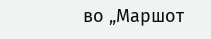во „Маршот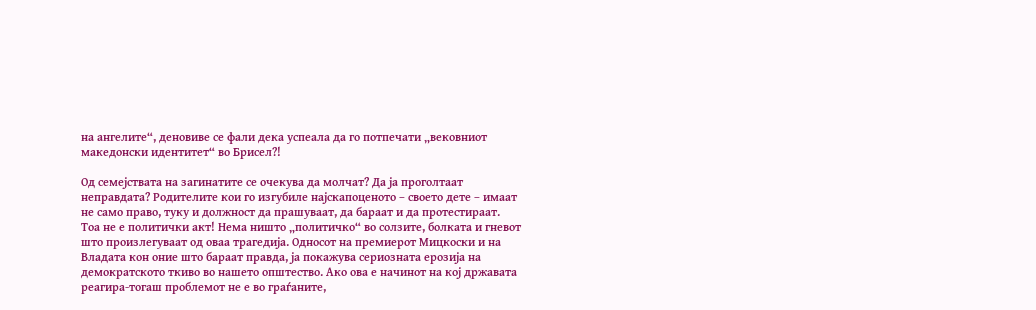на ангелите“, деновиве се фали дека успеала да го потпечати „вековниот македонски идентитет“ во Брисел?!

Од семејствата на загинатите се очекува да молчат? Да ја проголтаат неправдата? Родителите кои го изгубиле најскапоценото – своето дете – имаат не само право, туку и должност да прашуваат, да бараат и да протестираат. Тоа не е политички акт! Нема ништо „политичко“ во солзите, болката и гневот што произлегуваат од оваа трагедија. Односот на премиерот Мицкоски и на Владата кон оние што бараат правда, ја покажува сериозната ерозија на демократското ткиво во нашето општество. Ако ова е начинот на кој државата реагира-тогаш проблемот не е во граѓаните,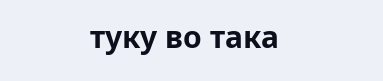туку во така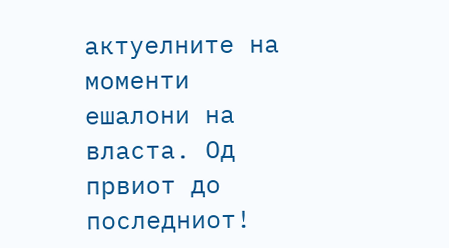актуелните на моменти ешалони на власта. Од првиот до последниот!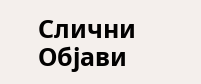Слични Објави